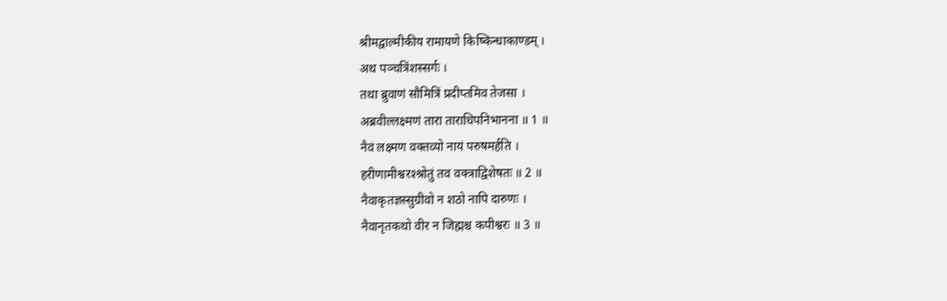श्रीमद्वाल्मीकीय रामायणे किष्किन्धाकाण्डम् ।
अथ पञ्चत्रिंशस्सर्गः ।
तथा ब्रुवाणं सौमित्रिं प्रदीप्तमिव तेजसा ।
अब्रवील्लक्ष्मणं तारा ताराधिपनिभानना ॥ 1 ॥
नैवं लक्ष्मण वक्तव्यो नायं परुषमर्हति ।
हरीणामीश्वरश्श्रोतुं तव वक्त्राद्विशेषतः ॥ 2 ॥
नैवाकृतज्ञस्सुग्रीवो न शठो नापि दारुणः ।
नैवानृतकथो वीर न जिह्मश्च कपीश्वरः ॥ 3 ॥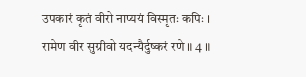उपकारं कृतं वीरो नाप्ययं विस्मृतः कपिः ।
रामेण वीर सुग्रीवो यदन्यैर्दुष्करं रणे ॥ 4 ॥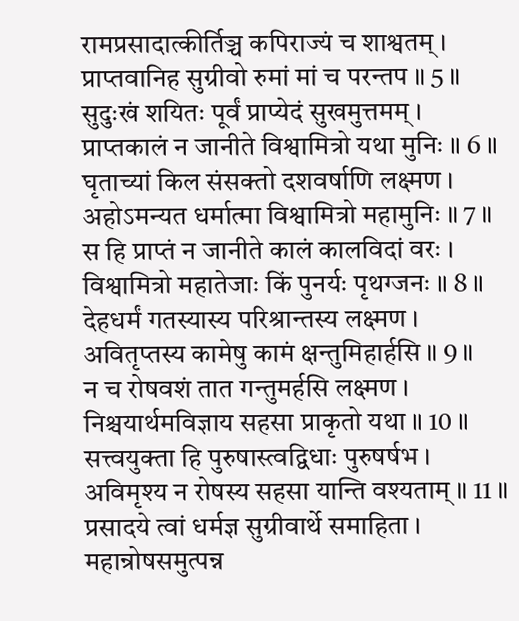रामप्रसादात्कीर्तिञ्च कपिराज्यं च शाश्वतम् ।
प्राप्तवानिह सुग्रीवो रुमां मां च परन्तप ॥ 5 ॥
सुदुःखं शयितः पूर्वं प्राप्येदं सुखमुत्तमम् ।
प्राप्तकालं न जानीते विश्वामित्रो यथा मुनिः ॥ 6 ॥
घृताच्यां किल संसक्तो दशवर्षाणि लक्ष्मण ।
अहोऽमन्यत धर्मात्मा विश्वामित्रो महामुनिः ॥ 7 ॥
स हि प्राप्तं न जानीते कालं कालविदां वरः ।
विश्वामित्रो महातेजाः किं पुनर्यः पृथग्जनः ॥ 8 ॥
देहधर्मं गतस्यास्य परिश्रान्तस्य लक्ष्मण ।
अवितृप्तस्य कामेषु कामं क्षन्तुमिहार्हसि ॥ 9 ॥
न च रोषवशं तात गन्तुमर्हसि लक्ष्मण ।
निश्चयार्थमविज्ञाय सहसा प्राकृतो यथा ॥ 10 ॥
सत्त्वयुक्ता हि पुरुषास्त्वद्विधाः पुरुषर्षभ ।
अविमृश्य न रोषस्य सहसा यान्ति वश्यताम् ॥ 11 ॥
प्रसादये त्वां धर्मज्ञ सुग्रीवार्थे समाहिता ।
महान्रोषसमुत्पन्न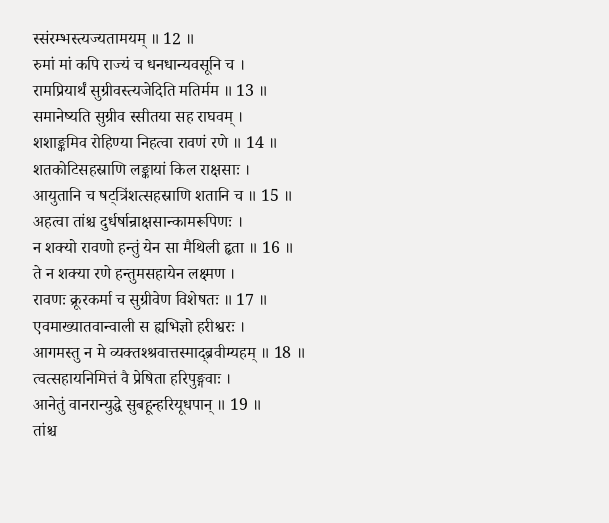स्संरम्भस्त्यज्यतामयम् ॥ 12 ॥
रुमां मां कपि राज्यं च धनधान्यवसूनि च ।
रामप्रियार्थं सुग्रीवस्त्यजेदिति मतिर्मम ॥ 13 ॥
समानेष्यति सुग्रीव स्सीतया सह राघवम् ।
शशाङ्कमिव रोहिण्या निहत्वा रावणं रणे ॥ 14 ॥
शतकोटिसहस्राणि लङ्कायां किल राक्षसाः ।
आयुतानि च षट्त्रिंशत्सहस्राणि शतानि च ॥ 15 ॥
अहत्वा तांश्च दुर्धर्षान्राक्षसान्कामरूपिणः ।
न शक्यो रावणो हन्तुं येन सा मैथिली हृता ॥ 16 ॥
ते न शक्या रणे हन्तुमसहायेन लक्ष्मण ।
रावणः क्रूरकर्मा च सुग्रीवेण विशेषतः ॥ 17 ॥
एवमाख्यातवान्वाली स ह्यभिज्ञो हरीश्वरः ।
आगमस्तु न मे व्यक्तश्श्रवात्तस्माद्ब्रवीम्यहम् ॥ 18 ॥
त्वत्सहायनिमित्तं वै प्रेषिता हरिपुङ्गवाः ।
आनेतुं वानरान्युद्धे सुबहून्हरियूधपान् ॥ 19 ॥
तांश्च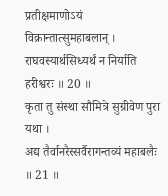प्रतीक्षमाणोऽयं विक्रान्तात्सुमहाबलान् ।
राघवस्यार्थसिध्यर्थं न निर्याति हरीश्वरः ॥ 20 ॥
कृता तु संस्था सौमित्रे सुग्रीवेण पुरा यथा ।
अद्य तैर्वानरैस्सर्वैरागन्तव्यं महाबलैः ॥ 21 ॥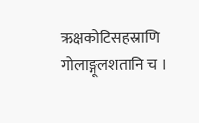ऋक्षकोटिसहस्राणि गोलाङ्गूलशतानि च ।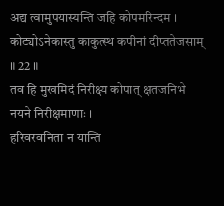अद्य त्वामुपयास्यन्ति जहि कोपमरिन्दम ।
कोट्योऽनेकास्तु काकुत्स्थ कपीनां दीप्ततेजसाम् ॥ 22 ॥
तव हि मुखमिदं निरीक्ष्य कोपात् क्षतजनिभे नयने निरीक्षमाणाः ।
हरिवरवनिता न यान्ति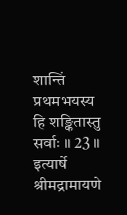शान्तिं प्रथमभयस्य हि शङ्कितास्तु सर्वाः ॥ 23 ॥
इत्यार्षे श्रीमद्रामायणे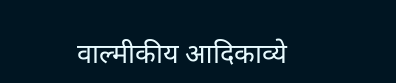वाल्मीकीय आदिकाव्ये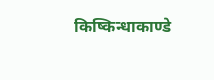किष्किन्धाकाण्डे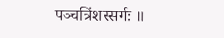पञ्चत्रिंशस्सर्गः ॥